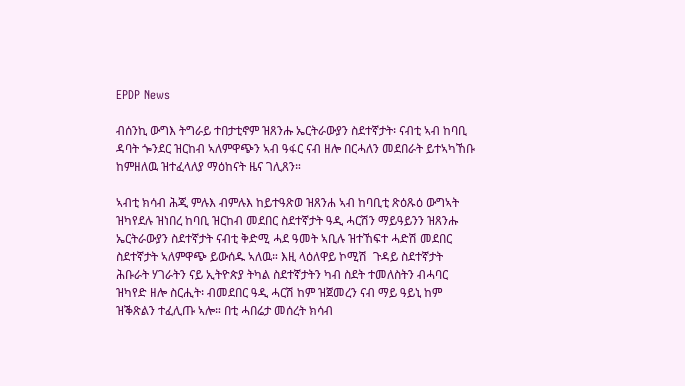EPDP News

ብሰንኪ ውግእ ትግራይ ተበታቲኖም ዝጸንሑ ኤርትራውያን ስደተኛታት፡ ናብቲ ኣብ ከባቢ ዳባት ጐንደር ዝርከብ ኣለምዋጭን ኣብ ዓፋር ናብ ዘሎ በርሓለን መደበራት ይተኣካኸቡ ከምዘለዉ ዝተፈላለያ ማዕከናት ዜና ገሊጸን።

ኣብቲ ክሳብ ሕጂ ምሉእ ብምሉእ ከይተዓጽወ ዝጸንሐ ኣብ ከባቢቲ ጽዕጹዕ ውግኣት ዝካየደሉ ዝነበረ ከባቢ ዝርከብ መደበር ስደተኛታት ዓዲ ሓርሽን ማይዓይንን ዝጸንሑ ኤርትራውያን ስደተኛታት ናብቲ ቅድሚ ሓደ ዓመት ኣቢሉ ዝተኸፍተ ሓድሽ መደበር ስደተኛታት ኣለምዋጭ ይውሰዱ ኣለዉ። እዚ ላዕለዋይ ኮሚሽ  ጉዳይ ስደተኛታት ሕቡራት ሃገራትን ናይ ኢትዮጵያ ትካል ስደተኛታትን ካብ ስደት ተመለስትን ብሓባር ዝካየድ ዘሎ ስርሒት፡ ብመደበር ዓዲ ሓርሽ ከም ዝጀመረን ናብ ማይ ዓይኒ ከም ዝቕጽልን ተፈሊጡ ኣሎ። በቲ ሓበሬታ መሰረት ክሳብ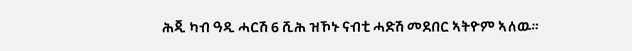ሕጂ ካብ ዓዲ ሓርሽ 6 ሺሕ ዝኾኑ ናብቲ ሓድሽ መደበር ኣትዮም ኣለዉ።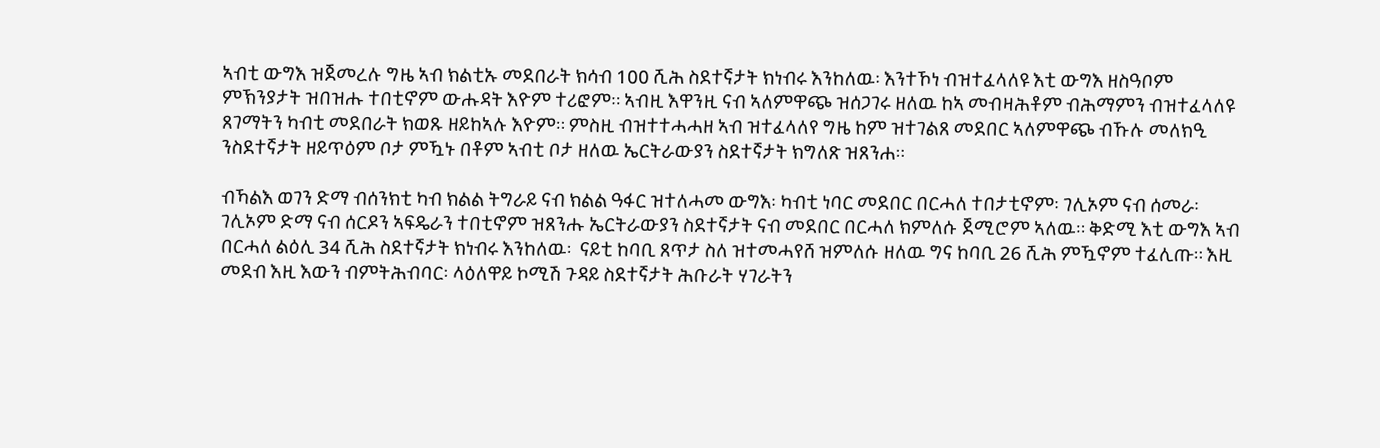ኣብቲ ውግእ ዝጀመረሉ ግዜ ኣብ ክልቲኡ መደበራት ክሳብ 100 ሺሕ ስደተኛታት ክነብሩ እንከለዉ፡ እንተኾነ ብዝተፈላለዩ እቲ ውግእ ዘስዓቦም ምኽንያታት ዝበዝሑ ተበቲኖም ውሑዳት እዮም ተሪፎም። ኣብዚ እዋንዚ ናብ ኣለምዋጭ ዝሰጋገሩ ዘለዉ ከኣ መብዛሕቶም ብሕማምን ብዝተፈላለዩ ጸገማትን ካብቲ መደበራት ክወጹ ዘይከኣሉ እዮም። ምስዚ ብዝተተሓሓዘ ኣብ ዝተፈላለየ ግዜ ከም ዝተገልጸ መደበር ኣለምዋጭ ብኹሉ መለክዒ ንስደተኛታት ዘይጥዕም ቦታ ምዃኑ በቶም ኣብቲ ቦታ ዘለዉ ኤርትራውያን ስደተኛታት ክግለጽ ዝጸንሐ።

ብኻልእ ወገን ድማ ብሰንክቲ ካብ ክልል ትግራይ ናብ ክልል ዓፋር ዝተለሓመ ውግእ፡ ካብቲ ነባር መደበር በርሓለ ተበታቲኖም፡ ገሊኦም ናብ ሰመራ፡ ገሊኦም ድማ ናብ ሰርዶን ኣፍዴራን ተበቲኖም ዝጸንሑ ኤርትራውያን ስደተኛታት ናብ መደበር በርሓለ ክምለሱ ጀሚሮም ኣለዉ። ቅድሚ እቲ ውግእ ኣብ በርሓለ ልዕሊ 34 ሺሕ ስደተኛታት ክነብሩ እንከለዉ፡  ናይቲ ከባቢ ጸጥታ ስለ ዝተመሓየሸ ዝምለሱ ዘለዉ ግና ከባቢ 26 ሺሕ ምዃኖም ተፈሊጡ። እዚ መደብ እዚ እውን ብምትሕብባር፡ ላዕለዋይ ኮሚሽ ጉዳይ ስደተኛታት ሕቡራት ሃገራትን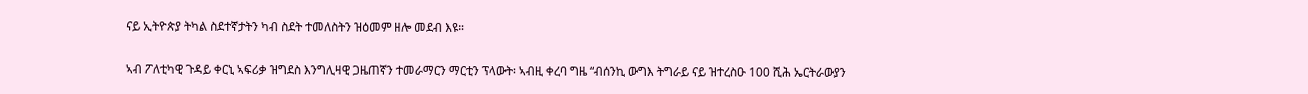ናይ ኢትዮጵያ ትካል ስደተኛታትን ካብ ስደት ተመለስትን ዝዕመም ዘሎ መደብ እዩ።

ኣብ ፖለቲካዊ ጉዳይ ቀርኒ ኣፍሪቃ ዝግደስ እንግሊዛዊ ጋዜጠኛን ተመራማርን ማርቲን ፕላውት፡ ኣብዚ ቀረባ ግዜ “ብሰንኪ ውግእ ትግራይ ናይ ዝተረስዑ 100 ሺሕ ኤርትራውያን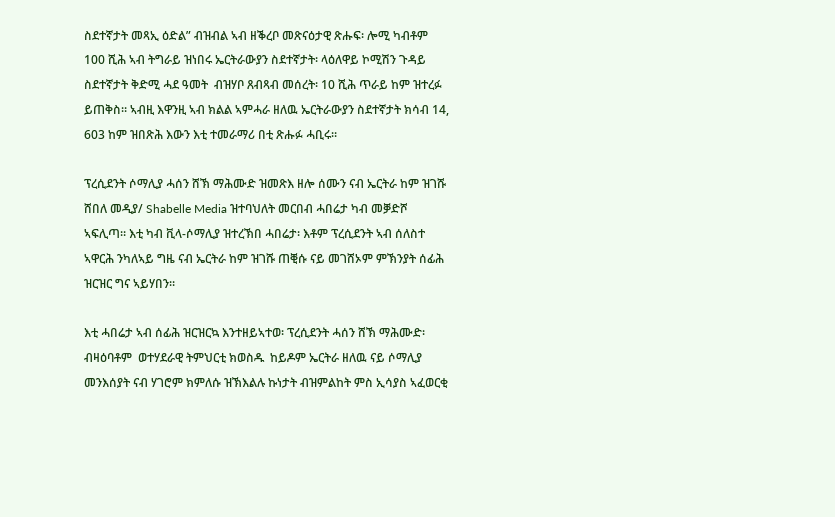ስደተኛታት መጻኢ ዕድል” ብዝብል ኣብ ዘቕረቦ መጽናዕታዊ ጽሑፍ፡ ሎሚ ካብቶም 100 ሺሕ ኣብ ትግራይ ዝነበሩ ኤርትራውያን ስደተኛታት፡ ላዕለዋይ ኮሚሽን ጉዳይ ስደተኛታት ቅድሚ ሓደ ዓመት  ብዝሃቦ ጸብጻብ መሰረት፡ 10 ሺሕ ጥራይ ከም ዝተረፉ ይጠቅስ። ኣብዚ እዋንዚ ኣብ ክልል ኣምሓራ ዘለዉ ኤርትራውያን ስደተኛታት ክሳብ 14, 603 ከም ዝበጽሕ እውን እቲ ተመራማሪ በቲ ጽሑፉ ሓቢሩ።

ፕረሲደንት ሶማሊያ ሓሰን ሸኽ ማሕሙድ ዝመጽእ ዘሎ ሰሙን ናብ ኤርትራ ከም ዝገሹ ሸበለ መዲያ/ Shabelle Media ዝተባህለት መርበብ ሓበሬታ ካብ መቓድሾ ኣፍሊጣ። እቲ ካብ ቪላ-ሶማሊያ ዝተረኽበ ሓበሬታ፡ እቶም ፕረሲደንት ኣብ ሰለስተ ኣዋርሕ ንካለኣይ ግዜ ናብ ኤርትራ ከም ዝገሹ ጠቒሱ ናይ መገሸኦም ምኽንያት ሰፊሕ ዝርዝር ግና ኣይሃበን።

እቲ ሓበሬታ ኣብ ሰፊሕ ዝርዝርኳ እንተዘይኣተወ፡ ፕረሲደንት ሓሰን ሸኽ ማሕሙድ፡ ብዛዕባቶም  ወተሃደራዊ ትምህርቲ ክወስዱ  ከይዶም ኤርትራ ዘለዉ ናይ ሶማሊያ መንእሰያት ናብ ሃገሮም ክምለሱ ዝኽእልሉ ኩነታት ብዝምልከት ምስ ኢሳያስ ኣፈወርቂ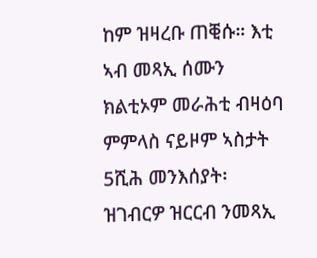ከም ዝዛረቡ ጠቒሱ። እቲ ኣብ መጻኢ ሰሙን  ክልቲኦም መራሕቲ ብዛዕባ ምምላስ ናይዞም ኣስታት 5ሺሕ መንእሰያት፡ ዝገብርዎ ዝርርብ ንመጻኢ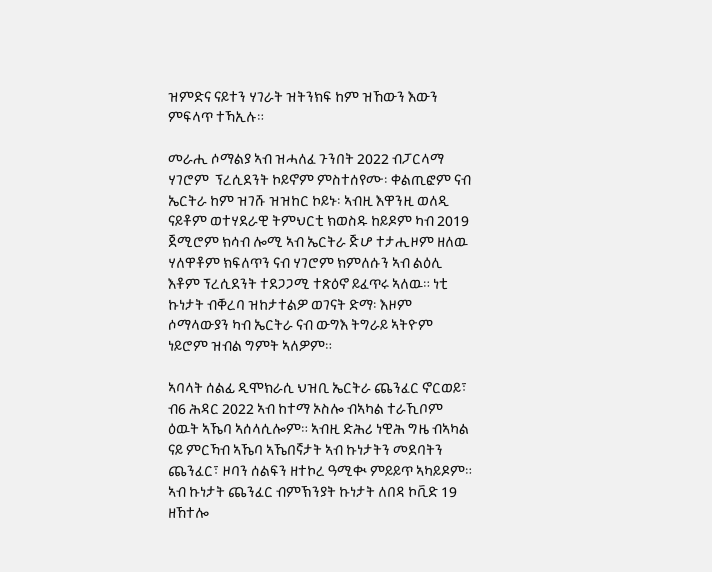ዝምድና ናይተን ሃገራት ዝትንክፍ ከም ዝኸውን እውን ምፍላጥ ተኻኢሉ።

መራሒ ሶማልያ ኣብ ዝሓለፈ ጉንበት 2022 ብፓርላማ ሃገሮም  ፕረሲደንት ኮይኖም ምስተሰየሙ፡ ቀልጢፎም ናብ ኤርትራ ከም ዝገሹ ዝዝከር ኮይኑ፡ ኣብዚ እዋንዚ ወለዲ ናይቶም ወተሃደራዊ ትምህርቲ ክወስዱ ከይዶም ካብ 2019 ጀሚሮም ክሳብ ሎሚ ኣብ ኤርትራ ጅሆ ተታሒዞም ዘለዉ ሃለዋቶም ክፍለጥን ናብ ሃገሮም ክምለሱን ኣብ ልዕሊ እቶም ፕረሲደንት ተደጋጋሚ ተጽዕኖ ይፈጥሩ ኣለዉ። ነቲ ኩነታት ብቐረባ ዝከታተልዎ ወገናት ድማ፡ እዞም ሶማላውያን ካብ ኤርትራ ናብ ውግእ ትግራይ ኣትዮም ነይሮም ዝብል ግምት ኣለዎም።

ኣባላት ሰልፊ ዲሞክራሲ ህዝቢ ኤርትራ ጨንፈር ኖርወይ፣ ብ6 ሕዳር 2022 ኣብ ከተማ ኦስሎ ብኣካል ተራኺቦም ዕዉት ኣኼባ ኣሰላሲሎም። ኣብዚ ድሕሪ ነዊሕ ግዜ ብኣካል ናይ ምርኻብ ኣኼባ ኣኼበኛታት ኣብ ኩነታትን መደባትን ጨንፈር፣ ዞባን ሰልፍን ዘተኮረ ዓሚቊ ምይይጥ ኣካይዶም። ኣብ ኩነታት ጨንፈር ብምኽንያት ኩነታት ለበዳ ኮቪድ 19 ዘኸተሎ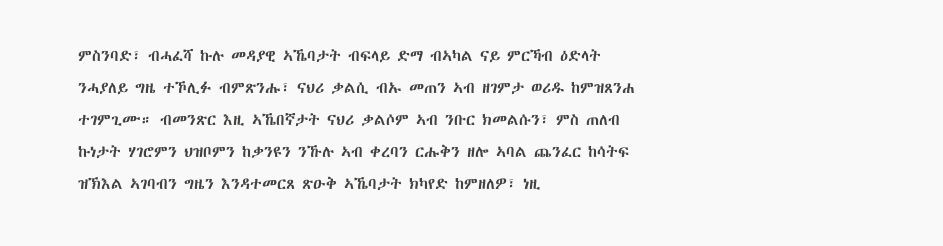ምስንባድ፣ ብሓፈሻ ኩሉ መዳያዊ ኣኼባታት ብፍላይ ድማ ብኣካል ናይ ምርኻብ ዕድላት ንሓያለይ ግዜ ተኾሊፉ ብምጽንሑ፣ ናህሪ ቃልሲ ብኡ መጠን ኣብ ዘገምታ ወሪዱ ከምዝጸንሐ ተገምጊሙ። ብመንጽር እዚ ኣኼበኛታት ናህሪ ቃልሶም ኣብ ንቡር ክመልሱን፣ ምስ ጠለብ ኩነታት ሃገሮምን ህዝቦምን ከቃንዩን ንኹሉ ኣብ ቀረባን ርሑቅን ዘሎ ኣባል ጨንፈር ከሳትፍ ዝኽእል ኣገባብን ግዜን እንዳተመርጸ ጽዑቅ ኣኼባታት ክካየድ ከምዘለዎ፣ ነዚ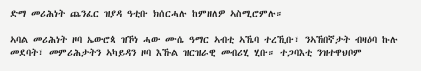ድማ መሪሕነት ጨንፈር ዝያዳ ዓቲቡ ክሰርሓሉ ከምዘለዎ ኣስሚሮምሉ።

ኣባል መሪሕነት ዞባ ኤውሮጳ ዝኾነ ሓው ሙሴ ዓማር ኣብቲ ኣኼባ ተረኺቡ፣ ንኣኸበኛታት ብዛዕባ ኩሉ መደባት፣ መምሪሕታትን ኣካይዳን ዞባ እኹል ዝርዝራዊ መብሪሂ ሂቡ። ተጋባእቲ ንዝተዋህቦም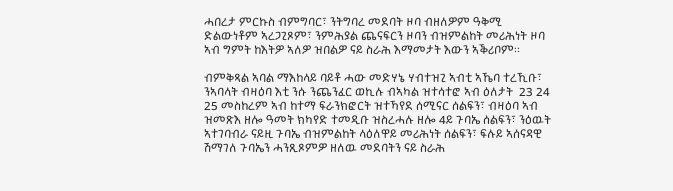ሓበረታ ምርኩስ ብምግባር፣ ንትግባረ መደባት ዞባ ብዘለዎም ዓቅሚ ድልውነቶም ኣረጋጊጾም፣ ንምሕያል ጨናፍርን ዞባን ብዝምልከት መሪሕነት ዞባ ኣብ ግምት ከእትዎ ኣለዎ ዝበልዎ ናይ ስራሕ እማመታት እውን ኣቕሪቦም።

ብምቅጻል ኣባል ማእከላይ ባይቶ ሓው መድሃኔ ሃብተዝጊ ኣብቲ ኣኼባ ተረኺቡ፣ ንኣባላት ብዛዕባ እቲ ንሱ ንጨንፈር ወኪሉ ብኣካል ዝተሳተፎ ኣብ ዕለታት  23 24 25 መስከረም ኣብ ከተማ ፍራንክፎርት ዝተኻየደ ሰሚናር ሰልፍን፣ ብዛዕባ ኣብ ዝመጽእ ዘሎ ዓመት ክካየድ ተመዲቡ ዝስረሓሉ ዘሎ 4ይ ጉባኤ ሰልፍን፣ ንዕዉት ኣተገባብራ ናይዚ ጉባኤ ብዝምልከት ላዕለዋይ መሪሕነት ሰልፍን፣ ፍሉይ ኣሰናዳዊ ሽማገለ ጉባኤን ሓንጺጾምዎ ዘለዉ መደባትን ናይ ስራሕ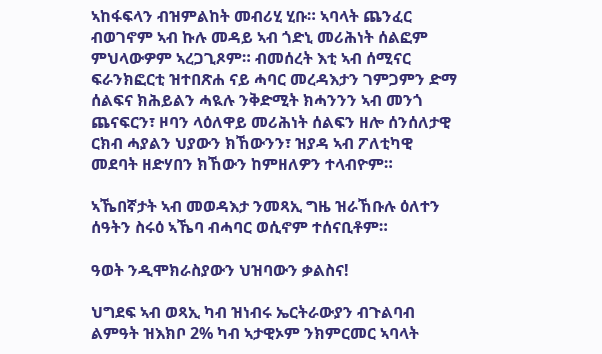ኣከፋፍላን ብዝምልከት መብሪሂ ሂቡ። ኣባላት ጨንፈር ብወገኖም ኣብ ኩሉ መዳይ ኣብ ጎድኒ መሪሕነት ሰልፎም ምህላውዎም ኣረጋጊጾም። ብመሰረት እቲ ኣብ ሰሚናር ፍራንክፎርቲ ዝተበጽሐ ናይ ሓባር መረዳእታን ገምጋምን ድማ ሰልፍና ክሕይልን ሓዪሉ ንቅድሚት ክሓንንን ኣብ መንጎ ጨናፍርን፣ ዞባን ላዕለዋይ መሪሕነት ሰልፍን ዘሎ ሰንሰለታዊ ርክብ ሓያልን ህያውን ክኸውንን፣ ዝያዳ ኣብ ፖለቲካዊ መደባት ዘድሃበን ክኸውን ከምዘለዎን ተላብዮም።

ኣኼበኛታት ኣብ መወዳእታ ንመጻኢ ግዜ ዝራኸቡሉ ዕለተን ሰዓትን ስሩዕ ኣኼባ ብሓባር ወሲኖም ተሰናቢቶም።

ዓወት ንዲሞክራስያውን ህዝባውን ቃልስና!

ህግደፍ ኣብ ወጻኢ ካብ ዝነብሩ ኤርትራውያን ብጉልባብ ልምዓት ዝእክቦ 2% ካብ ኣታዊኦም ንክምርመር ኣባላት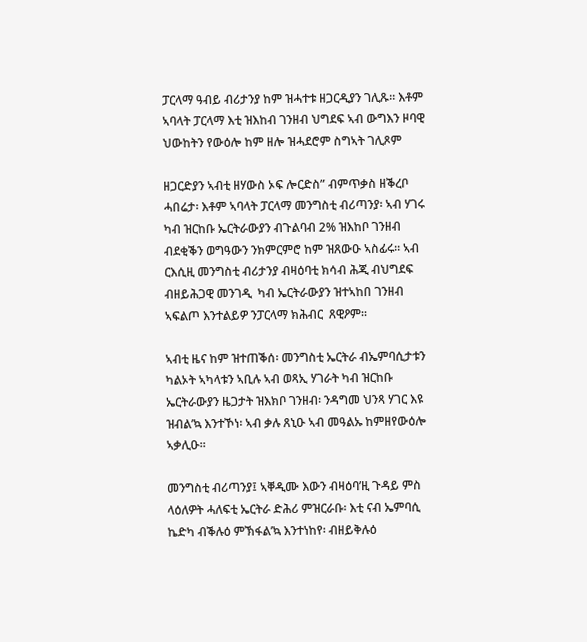ፓርላማ ዓብይ ብሪታንያ ከም ዝሓተቱ ዘጋርዲያን ገሊጹ። እቶም ኣባላት ፓርላማ እቲ ዝእከብ ገንዘብ ህግደፍ ኣብ ውግእን ዞባዊ ህውከትን የውዕሎ ከም ዘሎ ዝሓደሮም ስግኣት ገሊጾም

ዘጋርድያን ኣብቲ ዘሃውስ ኦፍ ሎርድስ” ብምጥቃስ ዘቕረቦ ሓበሬታ፡ እቶም ኣባላት ፓርላማ መንግስቲ ብሪጣንያ፡ ኣብ ሃገሩ ካብ ዝርከቡ ኤርትራውያን ብጉልባብ 2% ዝእከቦ ገንዘብ ብደቂቕን ወግዓውን ንክምርምሮ ከም ዝጸውዑ ኣስፊሩ። ኣብ ርእሲዚ መንግስቲ ብሪታንያ ብዛዕባቲ ክሳብ ሕጂ ብህግደፍ ብዘይሕጋዊ መንገዲ  ካብ ኤርትራውያን ዝተኣከበ ገንዘብ ኣፍልጦ እንተልይዎ ንፓርላማ ክሕብር  ጸዊዖም።

ኣብቲ ዜና ከም ዝተጠቕሰ፡ መንግስቲ ኤርትራ ብኤምባሲታቱን ካልኦት ኣካላቱን ኣቢሉ ኣብ ወጻኢ ሃገራት ካብ ዝርከቡ ኤርትራውያን ዜጋታት ዝእክቦ ገንዘብ፡ ንዳግመ ህንጻ ሃገር እዩ ዝብል’ኳ እንተኾነ፡ ኣብ ቃሉ ጸኒዑ ኣብ መዓልኡ ከምዘየውዕሎ ኣቃሊዑ።

መንግስቲ ብሪጣንያ፤ ኣቐዲሙ እውን ብዛዕባ’ዚ ጉዳይ ምስ ላዕለዎት ሓለፍቲ ኤርትራ ድሕሪ ምዝርራቡ፡ እቲ ናብ ኤምባሲ ኬድካ ብቕሉዕ ምኽፋል’ኳ እንተነከየ፡ ብዘይቅሉዕ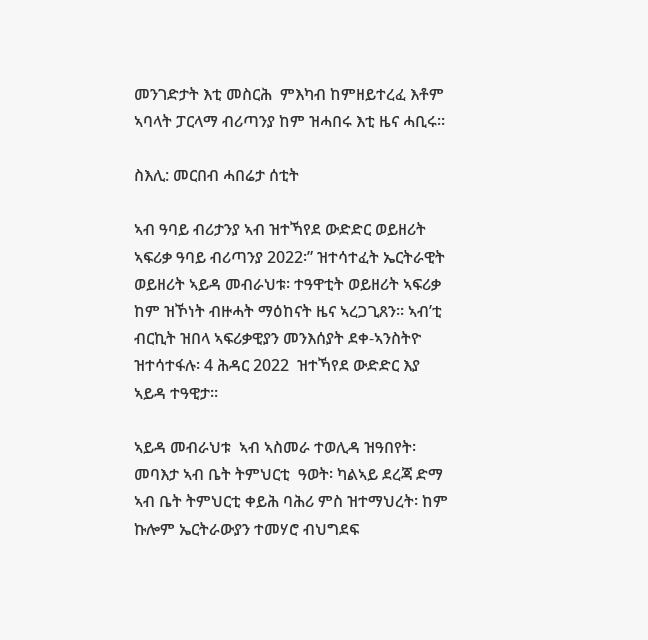መንገድታት እቲ መስርሕ  ምእካብ ከምዘይተረፈ እቶም ኣባላት ፓርላማ ብሪጣንያ ከም ዝሓበሩ እቲ ዜና ሓቢሩ።

ስእሊ: መርበብ ሓበሬታ ሰቲት

ኣብ ዓባይ ብሪታንያ ኣብ ዝተኻየደ ውድድር ወይዘሪት ኣፍሪቃ ዓባይ ብሪጣንያ 2022፡” ዝተሳተፈት ኤርትራዊት ወይዘሪት ኣይዳ መብራህቱ፡ ተዓዋቲት ወይዘሪት ኣፍሪቃ ከም ዝኾነት ብዙሓት ማዕከናት ዜና ኣረጋጊጸን። ኣብ’ቲ ብርኪት ዝበላ ኣፍሪቃዊያን መንእሰያት ደቀ-ኣንስትዮ ዝተሳተፋሉ፡ 4 ሕዳር 2022  ዝተኻየደ ውድድር እያ ኣይዳ ተዓዊታ።

ኣይዳ መብራህቱ  ኣብ ኣስመራ ተወሊዳ ዝዓበየት፡  መባእታ ኣብ ቤት ትምህርቲ  ዓወት፡ ካልኣይ ደረጃ ድማ ኣብ ቤት ትምህርቲ ቀይሕ ባሕሪ ምስ ዝተማህረት፡ ከም ኩሎም ኤርትራውያን ተመሃሮ ብህግደፍ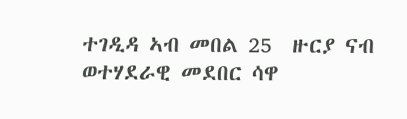ተገዲዳ ኣብ መበል 25  ዙርያ ናብ ወተሃደራዊ መደበር ሳዋ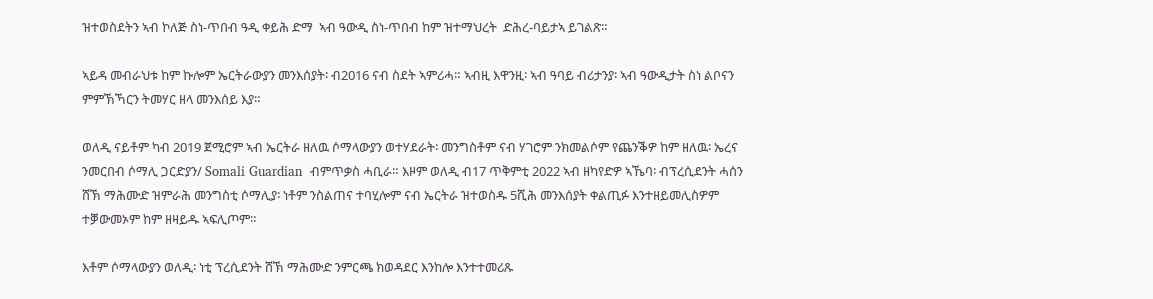ዝተወስደትን ኣብ ኮለጅ ስነ-ጥበብ ዓዲ ቀይሕ ድማ  ኣብ ዓውዲ ስነ-ጥበብ ከም ዝተማህረት  ድሕረ-ባይታኣ ይገልጽ።

ኣይዳ መብራህቱ ከም ኩሎም ኤርትራውያን መንእሰያት፡ ብ2016 ናብ ስደት ኣምሪሓ። ኣብዚ እዋንዚ፡ ኣብ ዓባይ ብሪታንያ፡ ኣብ ዓውዲታት ስነ ልቦናን  ምምኽኻርን ትመሃር ዘላ መንእሰይ እያ።

ወለዲ ናይቶም ካብ 2019 ጀሚሮም ኣብ ኤርትራ ዘለዉ ሶማላውያን ወተሃደራት፡ መንግስቶም ናብ ሃገሮም ንክመልሶም የጨንቕዎ ከም ዘለዉ፡ ኤረና ንመርበብ ሶማሊ ጋርድያን/ Somali Guardian  ብምጥቃስ ሓቢራ። እዞም ወለዲ ብ17 ጥቅምቲ 2022 ኣብ ዘካየድዎ ኣኼባ፡ ብፕረሲደንት ሓሰን ሸኽ ማሕሙድ ዝምራሕ መንግስቲ ሶማሊያ፡ ነቶም ንስልጠና ተባሂሎም ናብ ኤርትራ ዝተወስዱ 5ሺሕ መንእሰያት ቀልጢፉ እንተዘይመሊስዎም ተቓውመኦም ከም ዘዛይዱ ኣፍሊጦም።

እቶም ሶማላውያን ወለዲ፡ ነቲ ፕረሲደንት ሸኽ ማሕሙድ ንምርጫ ክወዳደር እንከሎ እንተተመሪጹ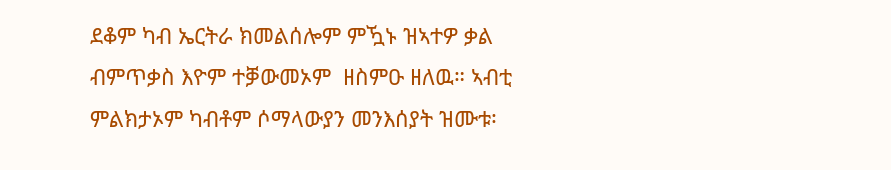ደቆም ካብ ኤርትራ ክመልሰሎም ምዃኑ ዝኣተዎ ቃል ብምጥቃስ እዮም ተቓውመኦም  ዘስምዑ ዘለዉ። ኣብቲ ምልክታኦም ካብቶም ሶማላውያን መንእሰያት ዝሙቱ፡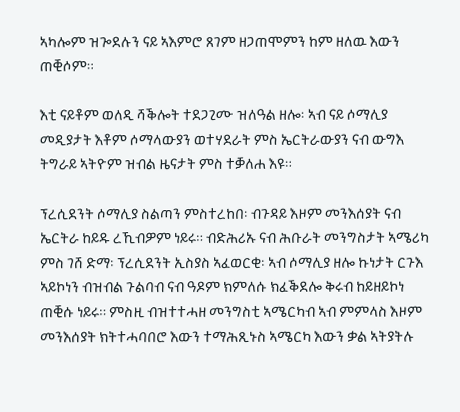ኣካሎም ዝጐደሉን ናይ ኣእምሮ ጸገም ዘጋጠሞምን ከም ዘለዉ እውን ጠቒሶም።

እቲ ናይቶም ወለዲ ሻቕሎት ተደጋጊሙ ዝለዓል ዘሎ፡ ኣብ ናይ ሶማሊያ መዲያታት እቶም ሶማላውያን ወተሃደራት ምስ ኤርትራውያን ናብ ውግእ ትግራይ ኣትዮም ዝብል ዜናታት ምስ ተቓለሐ እዩ።

ፕረሲደንት ሶማሊያ ስልጣን ምስተረከበ፡ ብጉዳይ እዞም መንእሰያት ናብ ኤርትራ ከይዱ ረኺብዎም ነይሩ። ብድሕሪኡ ናብ ሕቡራት መንግስታት ኣሜሪካ ምስ ገሸ ድማ፡ ፕረሲደንት ኢስያስ ኣፈወርቂ፡ ኣብ ሶማሊያ ዘሎ ኩነታት ርጉእ ኣይኮነን ብዝብል ጉልባብ ናብ ዓዶም ክምለሱ ክፈቕደሎ ቅሩብ ከይዘይኮነ ጠቒሱ ነይሩ። ምስዚ ብዝተተሓዘ መንግስቲ ኣሜርካብ ኣብ ምምላስ እዞም መንእሰያት ክትተሓባበሮ እውን ተማሕጺኑስ ኣሜርካ እውን ቃል ኣትያትሉ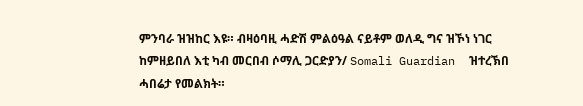ምንባራ ዝዝከር እዩ። ብዛዕባዚ ሓድሽ ምልዕዓል ናይቶም ወለዲ ግና ዝኾነ ነገር ከምዘይበለ እቲ ካብ መርበብ ሶማሊ ጋርድያን/ Somali Guardian  ዝተረኽበ ሓበሬታ የመልክት።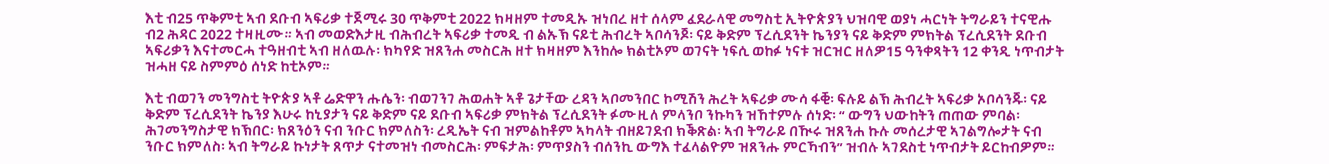እቲ ብ25 ጥቅምቲ ኣብ ደቡብ ኣፍሪቃ ተጀሚሩ 30 ጥቅምቲ 2022 ክዛዘም ተመዲኡ ዝነበረ ዘተ ሰላም ፈደራላዊ መግስቲ ኢትዮጵያን ህዝባዊ ወያነ ሓርነት ትግራይን ተናዊሑ ብ2 ሕዳር 2022 ተዛዚሙ። ኣብ መወድእታዚ ብሕብረት ኣፍሪቃ ተመዲ ብ ልኡኽ ናይቲ ሕብረት ኣቦሳንጆ፡ ናይ ቅድም ፕረሲደንት ኬንያን ናይ ቅድም ምክትል ፕረሲደንት ደቡብ ኣፍሪቃን እናተመርሓ ተዓዘብቲ ኣብ ዘለዉሉ፡ ክካየድ ዝጸንሐ መስርሕ ዘተ ክዛዘም እንከሎ ክልቲኦም ወገናት ነፍሲ ወከፉ ነናቱ ዝርዝር ዘለዎ15 ዓንቀጻትን 12 ቀንዲ ነጥብታት ዝሓዘ ናይ ስምምዕ ሰነድ ከቲኦም።

እቲ ብወገን መንግስቲ ትዮጵያ ኣቶ ሬድዋን ሑሴን፡ ብወገንገ ሕወሐት ኣቶ ጌታቸው ረዳን ኣቦመንበር ኮሚሽን ሕረት ኣፍሪቃ ሙሳ ፋቒ፡ ፍሉይ ልኽ ሕብረት ኣፍሪቃ ኦቦሳንጁ፡ ናይ ቅድም ፕረሲደንት ኬንያ እሁሩ ከኒያታን ናይ ቅድም ናይ ደቡብ ኣፍሪቃ ምክትል ፕረሲደንት ፉሙዚለ ምላንቦ ንኩካን ዝኸተምሉ ሰነድ፡ “ ውግን ህውከትን ጠጠው ምባል፡ ሕገመንግስታዊ ክኽበር፡ ክጸንዕን ናብ ንቡር ክምለስን፡ ረዲኤት ናብ ዝምልከቶም ኣካላት ብዘይገደብ ክቕጽል፡ ኣብ ትግራይ በዂሩ ዝጸንሐ ኩሉ መሰረታዊ ኣገልግሎታት ናብ ንቡር ክምለስ፡ ኣብ ትግራይ ኩነታት ጸጥታ ናተመዝነ ብመስርሕ፡ ምፍታሕ፡ ምጥያስን ብሰንኪ ውግእ ተፈላልዮም ዝጸንሑ ምርኻብን” ዝብሉ ኣገደስቲ ነጥብታት ይርከብዎም።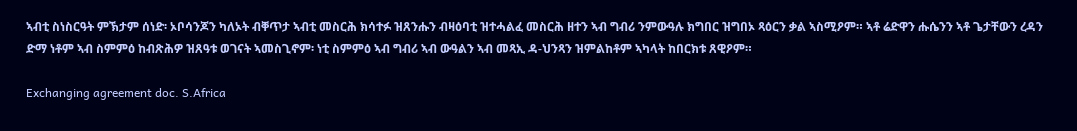ኣብቲ ስነስርዓት ምኽታም ሰነድ፡ ኦቦሳንጆን ካለኦት ብቐጥታ ኣብቲ መስርሕ ክሳተፉ ዝጸንሑን ብዛዕባቲ ዝተሓልፈ መስርሕ ዘተን ኣብ ግብሪ ንምውዓሉ ክግበር ዝግበኦ ጻዕርን ቃል ኣስሚዖም። ኣቶ ሬድዋን ሑሴንን ኣቶ ጌታቸውን ረዳን ድማ ነቶም ኣብ ስምምዕ ከብጽሕዎ ዝጸዓቱ ወገናት ኣመስጊኖም፡ ነቲ ስምምዕ ኣብ ግብሪ ኣብ ውዓልን ኣብ መጻኢ ዳ-ህንጻን ዝምልከቶም ኣካላት ከበርክቱ ጸዊዖም።

Exchanging agreement doc. S.Africa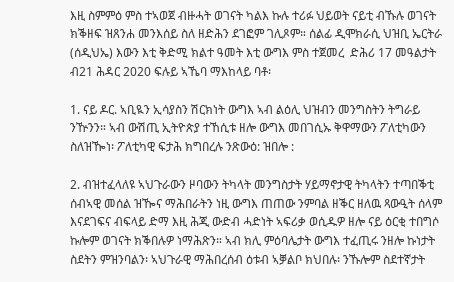እዚ ስምምዕ ምስ ተኣወጀ ብዙሓት ወገናት ካልእ ኩሉ ተሪፉ ህይወት ናይቲ ብኹሉ ወገናት ክቕዘፍ ዝጸንሐ መንእሰይ ስለ ዘድሕን ደገፎም ገሊጾም። ሰልፊ ዲሞክራሲ ህዝቢ ኤርትራ (ሰዲህኤ) እውን እቲ ቅድሚ ክልተ ዓመት እቲ ውግእ ምስ ተጀመረ  ድሕሪ 17 መዓልታት ብ21 ሕዳር 2020 ፍሉይ ኣኼባ ማእከላይ ባቶ፡

1. ናይ ዶር. ኣቢዪን ኢሳያስን ሽርክነት ውግእ ኣብ ልዕሊ ህዝብን መንግስትን ትግራይ ንዅንን። ኣብ ውሽጢ ኢትዮጵያ ተኸሲቱ ዘሎ ውግእ መበገሲኡ ቅዋማውን ፖለቲካውን ስለዝዀነ፡ ፖለቲካዊ ፍታሕ ክግበረሉ ንጽውዕ: ዝበሎ :

2. ብዝተፈላለዩ ኣህጉራውን ዞባውን ትካላት መንግስታት ሃይማኖታዊ ትካላትን ተጣበቕቲ ሰብኣዊ መሰል ዝዀና ማሕበራትን ነዚ ውግእ ጠጠው ንምባል ዘቕር ዘለዉ ጻውዒት ሰላም እናደገፍና ብፍላይ ድማ እዚ ሕጂ ውድብ ሓድነት ኣፍሪቃ ወሲዱዎ ዘሎ ናይ ዕርቂ ተበግሶ ኩሎም ወገናት ክቕበሉዎ ነማሕጽን። ኣብ ክሊ ምዕባሌታት ውግእ ተፈጢሩ ንዘሎ ኩነታት ስደትን ምዝንባልን፡ ኣህጉራዊ ማሕበረሰብ ዕቱብ ኣቓልቦ ክህበሉ፡ ንኹሎም ስደተኛታት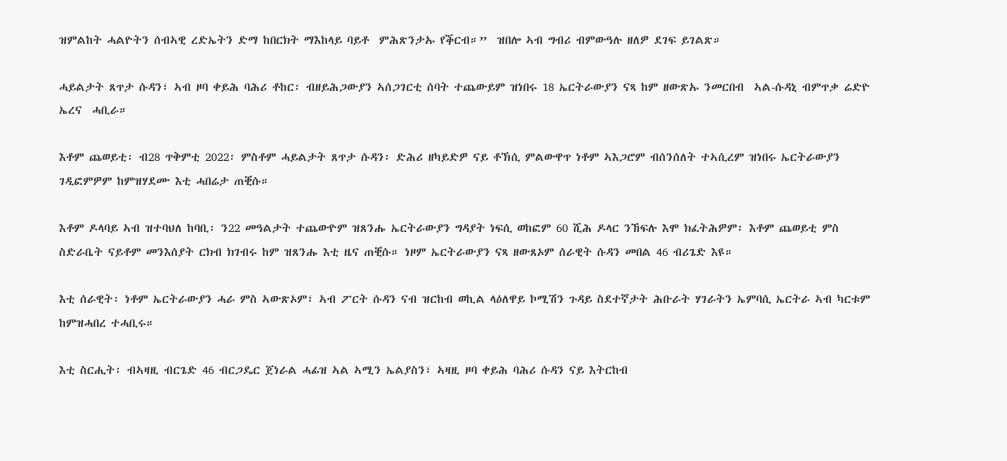ዝምልከት ሓልዮትን ሰብኣዊ ረድኤትን ድማ ከበርክት ማእከላይ ባይቶ  ምሕጽንታኡ የቕርብ።”  ዝበሎ ኣብ ግብሪ ብምውዓሉ ዘለዎ ደገፍ ይገልጽ።

ሓይልታት ጸጥታ ሱዳን፣ ኣብ ዞባ ቀይሕ ባሕሪ ቶከር፡ ብዘይሕጋውያን ኣሰጋገርቲ ሰባት ተጨውይም ዝነበሩ 18 ኤርትራውያን ናጻ ከም ዘውጽኡ ንመርበብ  ኣል-ሱዳኒ ብምጥቃ ሬድዮ ኤረና  ሓቢራ።

እቶም ጨወይቲ፡ ብ28 ጥቅምቲ 2022፡ ምስቶም ሓይልታት ጸጥታ ሱዳን፡ ድሕሪ ዘካይድዎ ናይ ቶኽሲ ምልውዋጥ ነቶም ኣእጋሮም ብሰንሰለት ተኣሲረም ዝነበሩ ኤርትራውያን ገዲፎምዎም ከምዝሃደሙ እቲ ሓበሬታ ጠቒሱ።

እቶም ዶላባይ ኣብ ዝተባህለ ከባቢ፡ ን22 መዓልታት ተጨውዮም ዝጸንሑ ኤርትራውያን ግዳያት ነፍሲ ወከፎም 60 ሺሕ ዶላር ንኸፍሉ እሞ ክፈትሕዎም፡ እቶም ጨወይቲ ምስ ስድራቤት ናይቶም መንእሰያት ርክብ ክገብሩ ከም ዝጸንሑ እቲ ዜና ጠቒሱ። ነዞም ኤርትራውያን ናጻ ዘውጸኦም ሰራዊት ሱዳን መበል 46 ብሪጌድ እዩ።

እቲ ሰራዊት፡ ነቶም ኤርትራውያን ሓራ ምስ ኣውጽኦም፣ ኣብ ፖርት ሱዳን ናብ ዝርከብ ወኪል ላዕለዋይ ኮሚሽን ጉዳይ ስደተኛታት ሕቡራት ሃገራትን ኤምባሲ ኤርትራ ኣብ ካርቱም ከምዝሓበረ ተሓቢሩ።

እቲ ስርሒት፡ ብኣዛዚ ብርጌድ 46 ብርጋዴር ጀነራል ሓፊዝ ኣል ኣሚን ኤልያስን፣ ኣዛዚ ዞባ ቀይሕ ባሕሪ ሱዳን ናይ እትርከብ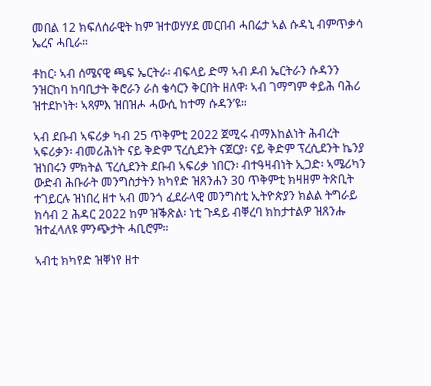መበል 12 ክፍለሰራዊት ከም ዝተወሃሃደ መርበብ ሓበሬታ ኣል ሱዳኒ ብምጥቃሳ ኤረና ሓቢራ።

ቶከር፡ ኣብ ሰሜናዊ ጫፍ ኤርትራ፡ ብፍላይ ድማ ኣብ ዶብ ኤርትራን ሱዳንን ንዝርከባ ከባቢታት ቅሮራን ራስ ቄሳርን ቅርበት ዘለዋ፡ ኣብ ገማግም ቀይሕ ባሕሪ ዝተደኮነት፡ ኣጻምእ ዝበዝሖ ሓውሲ ከተማ ሱዳን’ዩ።

ኣብ ደቡብ ኣፍሪቃ ካብ 25 ጥቅምቲ 2022 ጀሚሩ ብማእከልነት ሕብረት ኣፍሪቃን፡ ብመሪሕነት ናይ ቅድም ፕረሲደንት ናጀርያ፡ ናይ ቅድም ፕረሲደንት ኬንያ ዝነበሩን ምክትል ፕረሲደንት ደቡብ ኣፍሪቃ ነበርን፡ ብተዓዛብነት ኢጋድ፡ ኣሜሪካን ውድብ ሕቡራት መንግስታትን ክካየድ ዝጸንሐን 30 ጥቅምቲ ክዛዘም ትጽቢት ተገይርሉ ዝነበረ ዘተ ኣብ መንጎ ፈደራላዊ መንግስቲ ኢትዮጵያን ክልል ትግራይ ክሳብ 2 ሕዳር 2022 ከም ዝቕጽል፡ ነቲ ጉዳይ ብቐረባ ክከታተልዎ ዝጸንሑ ዝተፈላለዩ ምንጭታት ሓቢሮም።

ኣብቲ ክካየድ ዝቐነየ ዘተ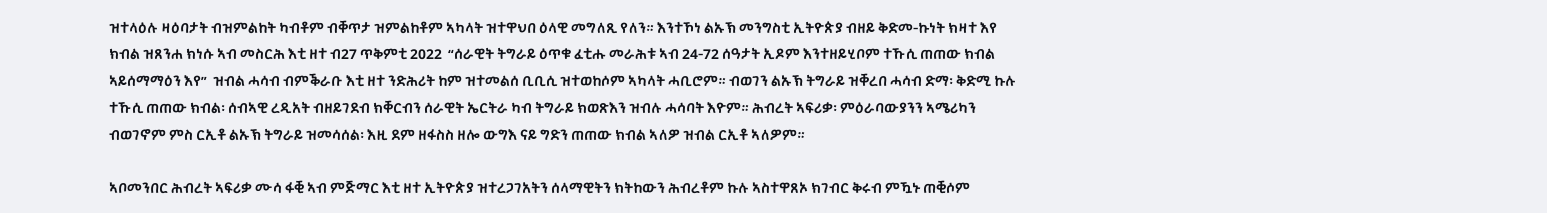ዝተላዕሉ ዛዕባታት ብዝምልከት ካብቶም ብቐጥታ ዝምልከቶም ኣካላት ዝተዋህበ ዕላዊ መግለጺ የለን። እንተኾነ ልኡኽ መንግስቲ ኢትዮጵያ ብዘይ ቅድመ-ኩነት ክዛተ እየ ክብል ዝጸንሐ ክነሱ ኣብ መስርሕ እቲ ዘተ ብ27 ጥቅምቲ 2022  “ሰራዊት ትግራይ ዕጥቁ ፈቲሑ መራሕቱ ኣብ 24-72 ሰዓታት ኢዶም እንተዘይሂቦም ተኹሲ ጠጠው ክብል ኣይሰማማዕን እየ”  ዝብል ሓሳብ ብምቕራቡ እቲ ዘተ ንድሕሪት ከም ዝተመልሰ ቢቢሲ ዝተወከሶም ኣካላት ሓቢሮም። ብወገን ልኡኽ ትግራይ ዝቐረበ ሓሳብ ድማ፡ ቅድሚ ኩሉ ተኹሲ ጠጠው ክብል፡ ሰብኣዊ ረዲአት ብዘይገደብ ክቐርብን ሰራዊት ኤርትራ ካብ ትግራይ ክወጽእን ዝብሉ ሓሳባት እዮም። ሕብረት ኣፍሪቃ፡ ምዕራባውያንን ኣሜሪካን ብወገኖም ምስ ርኢቶ ልኡኽ ትግራይ ዝመሳሰል፡ እዚ ደም ዘፋስስ ዘሎ ውግእ ናይ ግድን ጠጠው ክብል ኣለዎ ዝብል ርኢቶ ኣለዎም።

ኣቦመንበር ሕብረት ኣፍሪቃ ሙሳ ፋቒ ኣብ ምጅማር እቲ ዘተ ኢትዮጵያ ዝተረጋገአትን ሰላማዊትን ክትከውን ሕብረቶም ኩሉ ኣስተዋጸኦ ክገብር ቅሩብ ምዃኑ ጠቒሶም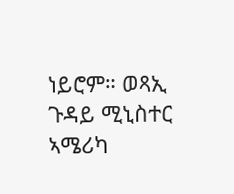ነይሮም። ወጻኢ ጉዳይ ሚኒስተር ኣሜሪካ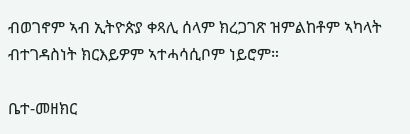ብወገኖም ኣብ ኢትዮጵያ ቀጻሊ ሰላም ክረጋገጽ ዝምልከቶም ኣካላት ብተገዳስነት ክርእይዎም ኣተሓሳሲቦም ነይሮም።

ቤተ-መዘክር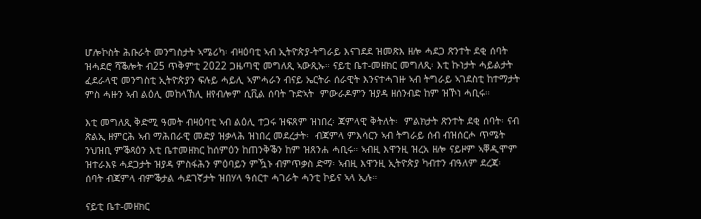ሆሎኮስት ሕቡራት መንግስታት ኣሜሪካ፡ ብዛዕባቲ ኣብ ኢትዮጵያ-ትግራይ እናገደደ ዝመጽእ ዘሎ ሓደጋ ጽንተት ደቂ ሰባት ዝሓደሮ ሻቕሎት ብ25 ጥቅምቲ 2022 ጋዜጣዊ መግለጺ ኣውጺኡ። ናይቲ ቤተ-መዘክር መግለጺ፡ እቲ ኩነታት ሓይልታት ፈደራላዊ መንግስቲ ኢትዮጵያን ፍሉይ ሓይሊ ኣምሓራን ብናይ ኤርትራ ሰራዊት እንናተሓገዙ ኣብ ትግራይ ኣገደስቲ ከተማታት ምስ ሓዙን ኣብ ልዕሊ መከላኸሊ ዘየብሎም ሲቪል ሰባት ጉድኣት  ምውራዶምን ዝያዳ ዘሰንብድ ከም ዝኾነ ሓቢሩ።

እቲ መግለጺ ቅድሚ ዓመት ብዛዕባቲ ኣብ ልዕሊ ተጋሩ ዝፍጸም ዝነበረ፡ ጃምላዊ ቅትለት፡  ምልክታት ጽንተት ደቂ ሰባት፡ ናብ ጽልኢ ዘምርሕ ኣብ ማሕበራዊ መድያ ዝቃላሕ ዝነበረ መደረታት፡  ብጃምላ ምእሳርን ኣብ ትግራይ ሰብ ብዝሰርሖ ጥሜት ንህዝቢ ምቕጻዕን እቲ ቤተመዘክር ከሰምዕን ከጠንቅቕን ከም ዝጸንሐ ሓቢሩ። ኣብዚ እዋንዚ ዝረአ ዘሎ ናይዞም ኣቐዲሞም ዝተራእዩ ሓደጋታት ዝያዳ ምስፋሕን ምዕባይን ምዃኑ ብምጥቃስ ድማ፡ ኣብዚ እዋንዚ ኢትዮጵያ ካብተን ብዓለም ደረጃ፡  ሰባት ብጃምላ ብምቕታል ሓደገኛታት ዝበሃላ ዓሰርተ ሓገራት ሓንቲ ኮይና ኣላ ኢሉ።

ናይቲ ቤተ-መዘክር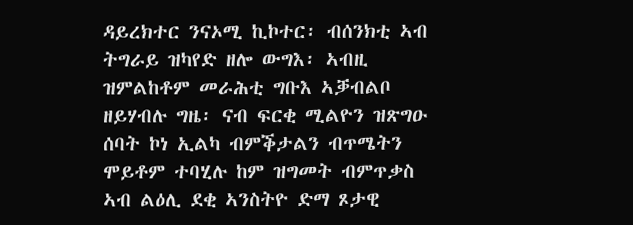ዳይረክተር ንናኦሚ ኪኮተር፡ ብሰንክቲ ኣብ ትግራይ ዝካየድ ዘሎ ውግእ፡ ኣብዚ ዝምልከቶም መራሕቲ ግቡእ ኣቓብልቦ ዘይሃብሉ ግዜ፡ ናብ ፍርቂ ሚልዮን ዝጽግዑ ሰባት ኮነ ኢልካ ብምቕታልን ብጥሜትን ሞይቶም ተባሂሉ ከም ዝግመት ብምጥቃስ ኣብ ልዕሊ ደቂ ኣንስትዮ ድማ ጾታዊ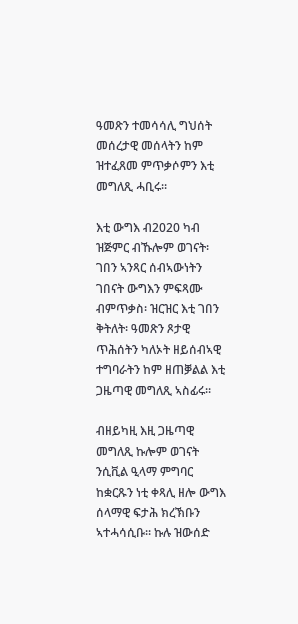ዓመጽን ተመሳሳሊ ግህሰት መሰረታዊ መሰላትን ከም ዝተፈጸመ ምጥቃሶምን እቲ መግለጺ ሓቢሩ።

እቲ ውግእ ብ2020 ካብ ዝጅምር ብኹሎም ወገናት፡ ገበን ኣንጻር ሰብኣውነትን ገበናት ውግእን ምፍጻሙ ብምጥቃስ፡ ዝርዝር እቲ ገበን ቅትለት፡ ዓመጽን ጾታዊ ጥሕሰትን ካለኦት ዘይሰብኣዊ ተግባራትን ከም ዘጠቓልል እቲ ጋዜጣዊ መግለጺ ኣስፊሩ።

ብዘይካዚ እዚ ጋዜጣዊ መግለጺ ኩሎም ወገናት ንሲቪል ዒላማ ምግባር ከቋርጹን ነቲ ቀጻሊ ዘሎ ውግእ ሰላማዊ ፍታሕ ክረኽቡን ኣተሓሳሲቡ። ኩሉ ዝውሰድ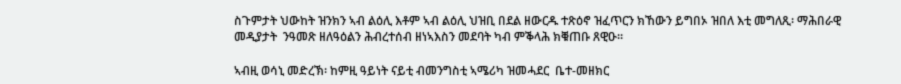ስጉምታት ህውከት ዝንክን ኣብ ልዕሊ እቶም ኣብ ልዕሊ ህዝቢ በደል ዘውርዱ ተጽዕኖ ዝፈጥርን ክኸውን ይግበኦ ዝበለ እቲ መግለጺ፡ ማሕበራዊ መዲያታት  ንዓመጽ ዘለዓዕልን ሕብረተሰብ ዘነኣእስን መደባት ካብ ምቕላሕ ክቑጠቡ ጸዊዑ።

ኣብዚ ወሳኒ መድረኽ፡ ከምዚ ዓይነት ናይቲ ብመንግስቲ ኣሜሪካ ዝመሓደር  ቤተ-መዘክር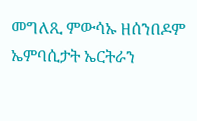መግለጺ ምውሳኡ ዘሰንበዶም ኤምባሲታት ኤርትራን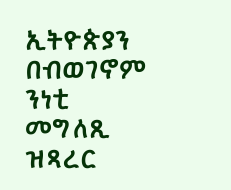ኢትዮጵያን በብወገኖም ንነቲ መግለጺ ዝጻረር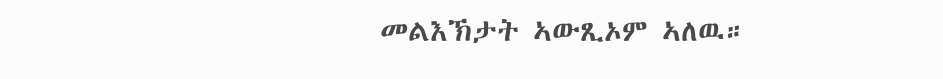መልእኽታት ኣውጺኦም ኣለዉ።